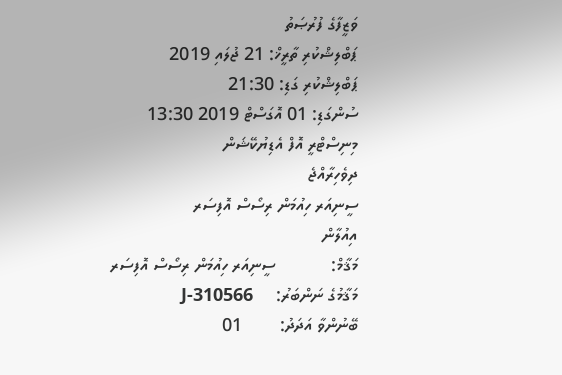ވަޒީފާގެ ފުރުޞަތު
ޕަބްލިޝްކުރި ތާރީޚް: 21 ޖުލައި 2019
ޕަބްލިޝްކުރި ގަޑި: 21:30
ސުންގަޑި: 01 އޮގަސްޓް 2019 13:30
މިނިސްޓްރީ އޮފް އެޑިޔުކޭޝަން
ދިވެހިރާއްޖެ
ސީނިއަރ ހިއުމަން ރިސޯސް އޮފިސަރ
އިއުލާން
މަޤާމް:            ސީނިއަރ ހިއުމަން ރިސޯސް އޮފިސަރ
މަޤާމުގެ ނަންބަރު:     J-310566
ބޭނުންވާ އަދަދު:        01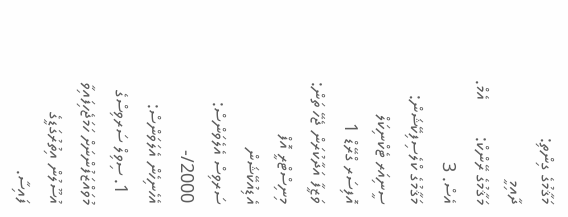މަޤާމުގެ ގިންތި:        ދާއިމީ
މަޤާމުގެ ރޭންކް:        އެމް. އެސް. 3
މަޤާމުގެ ކްލެސިފިކޭޝަން: ސީނިއަރ ޓެކްނިކަލް އޮފިސަރ ގްރޭޑް 1
ވަޒީފާ އަދާކުރަން ޖެހޭ ތަން: މިނިސްޓްރީ އޮފް އެޑިއުކޭޝަން
ސަރވިސް އެލެވަންސް:    2000/-
އެހެނިހެން އެލަވަންސް:
  1. ސިވިލް ސަރވިސްގެ މުވައްޒަފުންނަށް ހަމަޖެހިފައިވާ އުސޫލުން އިތުރުގަޑީގެ ފައިސާ.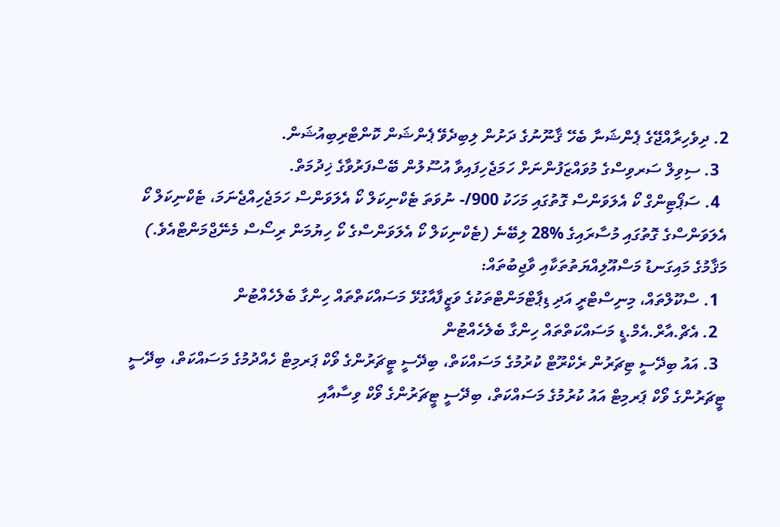2. ދިވެހިރާއްޖޭގެ ޕެންޝަނާ ބެހޭ ޤާނޫނުގެ ދަށުން ލިބިދެވޭ ޕެންޝަން ކޮންޓްރިބިއުޝަން.
  3. ސިވިލް ސަރވިސްގެ މުވައްޒަފުންނަށް ހަމަޖެހިފައިވާ އުސޫލުން ބޭސްފަރުވާގެ ޚިދުމަތް.
  4. ސަޕޯޓިންގް ކޯ އެލަވަންސް ގޮތުގައި މަހަކު 900/- ނުވަތަ ޓެކްނިކަލް ކޯ އެލަވަންސް ހަމަޖެހިއްޖެނަމަ، ޓެކްނިކަލް ކޯ އެލަވަންސްގެ ގޮތުގައި މުސާރައިގެ %28 ލިބޭނެ (ޓެކްނިކަލް ކޯ އެލަވަންސްގެ ކޯ ހިޔުމަން ރިސޯސް މެނޭޖްމަންޓްއެވެ.)
މަޤާމުގެ މައިގަނޑު މަސްއޫލިއްޔަތުތަކާއި ވާޖިބުތައް:
  1. ސްކޫލްތައް، މިނިސްޓްރީ އަދި ޑިޕާޓްމަންޓްތަކުގެ ވަޒީފާއާގުޅޭ މަސައްކަތްތައް ހިންގާ ބެލެހެއްޓުން
  2. އެޗް.އާރް.އެމް.ޑީ މަސައްކަތްތައް ހިންގާ ބެލެހެއްޓުން
  3. އައު ބިދޭސީ ޓިޗަރުން ރެކްރޫޓް ކުރުމުގެ މަސައްކަތް، ބިދޭސީ ޓީޗަރުންގެ ވޯކް ޕަރމިޓް ހެއްދުމުގެ މަސައްކަތް، ބިދޭސީ ޓީޗަރުންގެ ވޯކް ޕަރމިޓް އައު ކުރުމުގެ މަސައްކަތް، ބިދޭސީ ޓީޗަރުންގެ ވޯކް ވިސާއާއި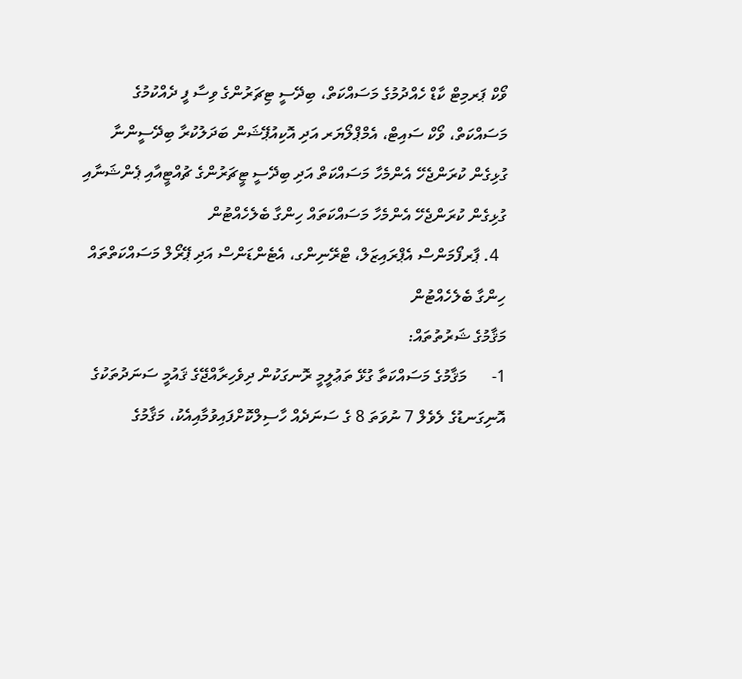ވޯކް ޕަރމިޓް ކާޑް ހެއްދުމުގެ މަސައްކަތް، ބިދޭސީ ޓިޗަރުންގެ ވިސާ ފީ ދެއްކުމުގެ މަސައްކަތް، ވޯކް ސައިޓް، އެމްޕްލޯޔަރ އަދި އޮކިއުޕޭޝަން ބަދަލުކުރާ ބިދޭސީންނާ ގުޅިގެން ކުރަންޖެހޭ އެންމެހާ މަސައްކަތް އަދި ބިދޭސީ ޓީޗަރުންގެ ޗުއްޓީއާއި ޕެންޝަނާއި ގުޅިގެން ކުރަންޖެހޭ އެންމެހާ މަސައްކަތައް ހިންގާ ބެލެހެއްޓުން
  4. ޕާރފޯމަންސް އެޕްރައިޒަލް، ޓްރޭނިންގ، އެޓެންޑަންސް އަދި ޕޭރޯލް މަސައްކަތްތައް ހިންގާ ބެލެހެއްޓުން
މަޤާމުގެ ޝަރުތުތައް:
1-      މަޤާމުގެ މަސައްކަތާ ގުޅޭ ތަޢުލީމީ ރޮނގަކުން ދިވެހިރާއްޖޭގެ ޤައުމީ ސަނަދުތަކުގެ އޮނިގަނޑުގެ ލެވެލް 7 ނުވަތަ 8 ގެ ސަނަދެއް ހާސިލްކޮށްފައިވުމާއިއެކު، މަޤާމުގެ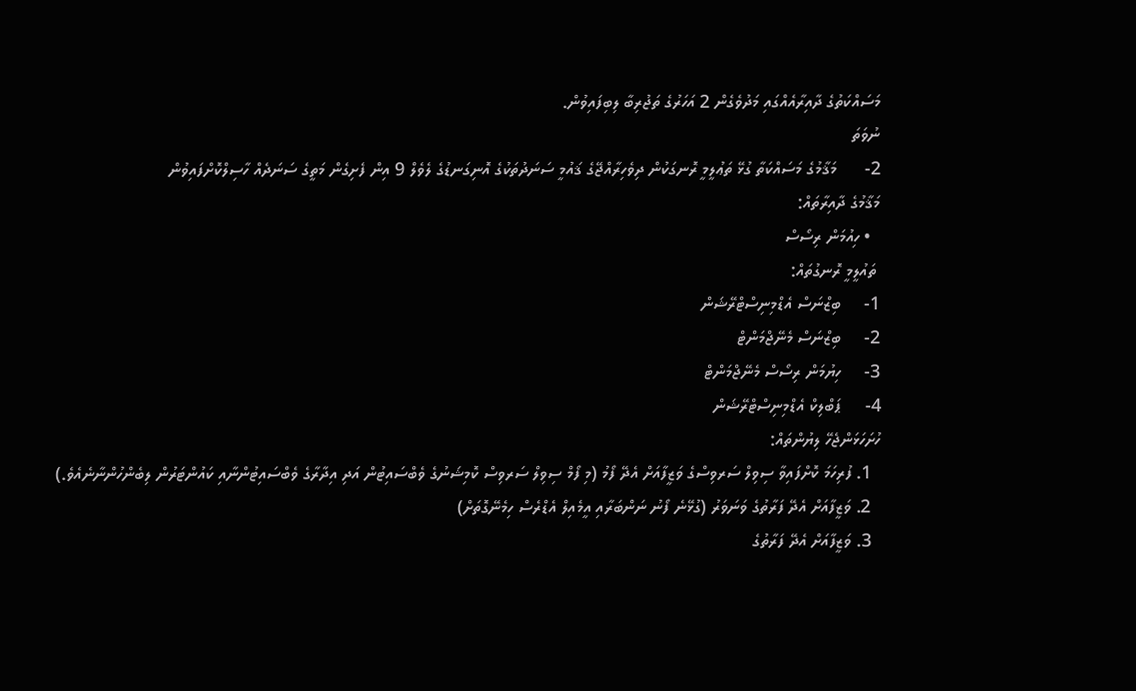މަސައްކަތުގެ ދާއިރާއެއްގައި މަދުވެގެން 2 އަހަރުގެ ތަޖުރިބާ ލިބިފައިވުން.
ނުވަތަ
2-      މަޤާމުގެ މަސައްކަތާ ގުޅޭ ތަޢުލީމީ ރޮނގަކުން ދިވެހިރާއްޖޭގެ ޤައުމީ ސަނަދުތަކުގެ އޮނިގަނޑުގެ ލެވެލް 9 އިން ފެށިގެން މަތީގެ ސަނަދެއް ހާސިލްކޮށްފައިވުން
މަޤާމުގެ ދާއިރާތައް:
  • ހިއުމަން ރިސޯސް
 ތައުލީމީ ރޮނގުތައް:
1-     ބިޒްނަސް އެޑްމިނިސްޓްރޭޝަން
2-     ބިޒްނަސް މެނޭޖްމަންޓް
3-     ހިޔުމަން ރިސޯސް މެނޭޖްމަންޓް
4-     ޕަބްލިކް އެޑްމިނިސްޓްރޭޝަން
ހުށަހަޅަންޖެހޭ ލިޔުންތައް:
  1. ފުރިހަމަ ކޮށްފައިވާ ސިވިލް ސަރވިސްގެ ވަޒީފާއަށް އެދޭ ފޯމު (މި ފޯމް ސިވިލް ސަރވިސް ކޮމިޝަނުގެ ވެބްސައިޓުން އަދި އިދާރާގެ ވެބްސައިޓުންނާއި ކައުންޓަރުން ލިބެންހުންނާނެއެވެ.)
  2. ވަޒީފާއަށް އެދޭ ފަރާތުގެ ވަނަވަރު (ގުޅޭނެ ފޯނު ނަންބަރާއި އީމެއިލް އެޑްރެސް ހިމެނޭގޮތަށް)
  3. ވަޒީފާއަށް އެދޭ ފަރާތުގެ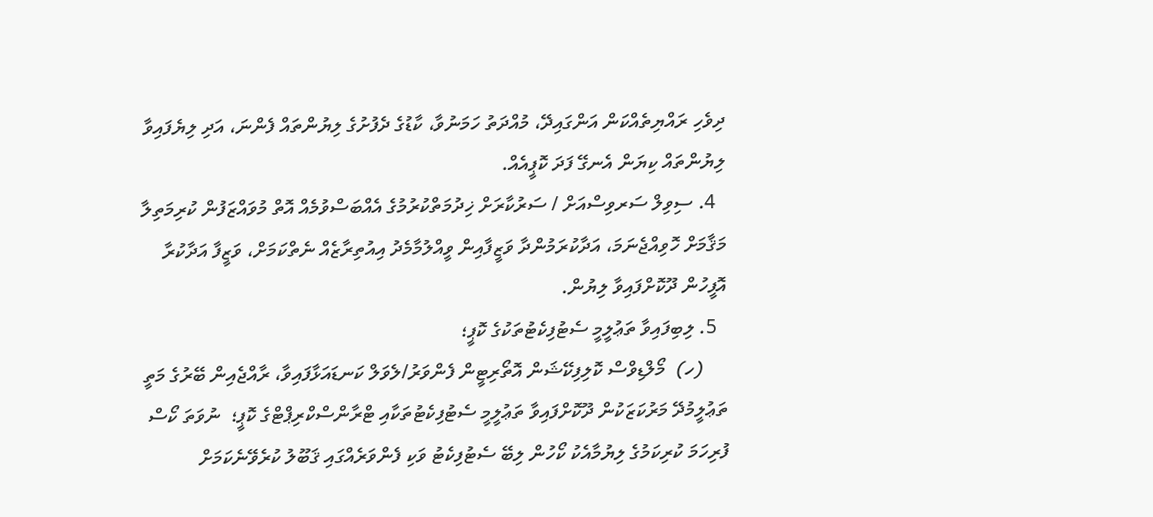ދިވެހި ރައްޔިތެއްކަން އަންގައިދޭ، މުއްދަތު ހަމަނުވާ، ކާޑުގެ ދެފުށުގެ ލިޔުންތައް ފެންނަ، އަދި ލިޔެފައިވާ ލިޔުންތައް ކިޔަން އެނގޭ ފަދަ ކޮޕީއެއް.
  4. ސިވިލް ސަރވިސްއަށް / ސަރުކާރަށް ޚިދުމަތްކުރުމުގެ އެއްބަސްވުމެއް އޮތް މުވައްޒަފުން ކުރިމަތިލާ މަޤާމަށް ހޮވިއްޖެނަމަ، އަދާކުރަމުންދާ ވަޒީފާއިން ވީއްލުމާމެދު އިއުތިރާޒެއް ނެތްކަމަށް، ވަޒީފާ އަދާކުރާ އޮފީހުން ދޫކޮށްފައިވާ ލިޔުން.
  5. ލިބިފައިވާ ތަޢުލީމީ ސެޓުފިކެޓުތަކުގެ ކޮޕީ؛
     (ހ)  މޯލްޑިވްސް ކޮލިފިކޭޝަން އޮތޯރިޓީން ފެންވަރު/ލެވަލް ކަނޑައަޅާފައިވާ، ރާއްޖެއިން ބޭރުގެ މަތީ ތަޢުލީމުދޭ މަރުކަޒަކުން ދޫކޮށްފައިވާ ތަޢުލީމީ ސެޓުފިކެޓުތަކާއި ޓްރާންސްކްރިޕްޓްގެ ކޮޕީ؛  ނުވަތަ ކޯސް ފުރިހަމަ ކުރިކަމުގެ ލިޔުމާއެކު ކޯހުން ލިބޭ ސެޓުފިކެޓު ވަކި ފެންވަރެއްގައި ޤަބޫލު ކުރެވޭނެކަމަށް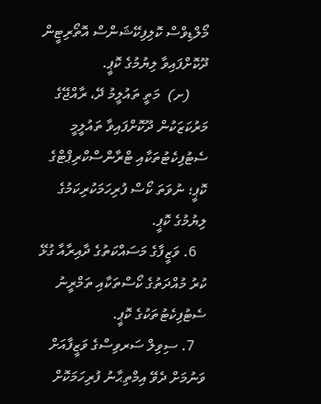މޯލްޑިވްސް ކޮލިފިކޭޝަންސް އޮތޯރިޓީން ދޫކޮށްފައިވާ ލިޔުމުގެ ކޮޕީ.
     (ށ)  މަތީ ތައުލީމު ދޭ، ރާއްޖޭގެ މަރުކަޒަކުން ދޫކޮށްފައިވާ ތައުލީމީ ސެޓުފިކެޓުތަކާއި ޓްރާންސްކްރިޕްޓްގެ ކޮޕީ؛ ނުވަތަ ކޯސް ފުރިހަމަކުރިކަމުގެ ލިޔުމުގެ ކޮޕީ.
   6. ވަޒީފާގެ މަސައްކަތުގެ ދާއިރާއާ ގުޅޭ ކުރު މުއްދަތުގެ ކޯސްތަކާއި ތަމްރީނު ސެޓުފިކެޓުތަކުގެ ކޮޕީ.
   7. ސިވިލް ސަރވިސްގެ ވަޒީފާއަށް ވަނުމަށް ދެވޭ އިމްތިޙާނު ފުރިހަމަކޮށް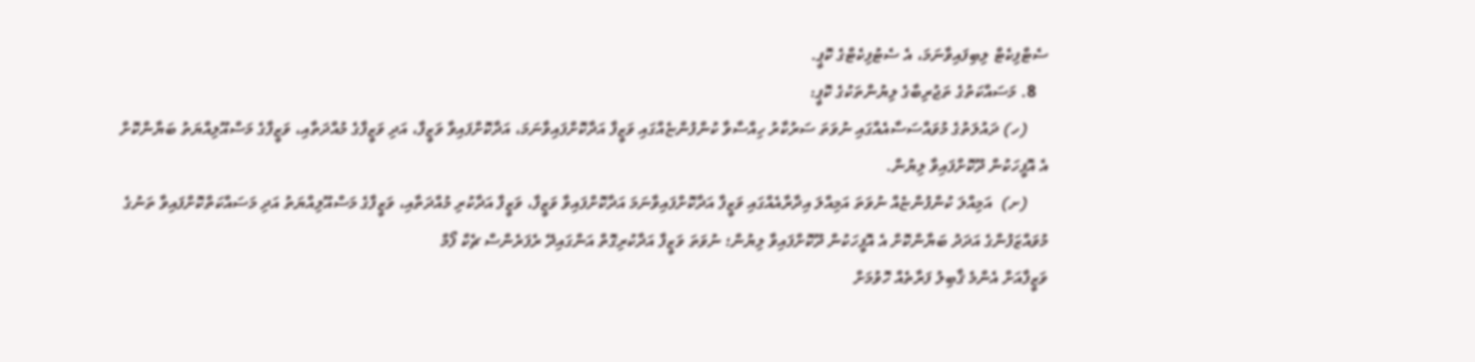ސެޓްފިކެޓް ލިބިފައިވާނަމަ، އެ ސެޓުފިކެޓްގެ ކޮޕީ.
   8. މަސައްކަތުގެ ތަޖުރިބާގެ ލިޔުންތަކުގެ ކޮޕީ:
     (ހ) ދައުލަތުގެ މުވައްސަސާއެއްގައި ނުވަތަ ސަރުކާރު ހިއްސާވާ ކުންފުންޏެއްގައި ވަޒީފާ އަދާކޮށްފައިވާނަމަ، އަދާކޮށްފައިވާ ވަޒީފާ، އަދި ވަޒީފާގެ މުއްދަތާއި، ވަޒީފާގެ މަސްއޫލިއްޔަތު ބަޔާންކޮށް އެ އޮފީހަކުން ދޫކޮށްފައިވާ ލިޔުން.
     (ށ)  އަމިއްލަ ކުންފުންޏެއް ނުވަތަ އަމިއްލަ އިދާރާއެއްގައި ވަޒީފާ އަދާކޮށްފައިވާނަމަ އަދާކޮށްފައިވާ ވަޒީފާ، ވަޒީފާ އަދާކުރި މުއްދަތާއި، ވަޒީފާގެ މަސްއޫލިއްޔަތު އަދި މަސައްކަތްކޮށްފައިވާ ތަނުގެ މުވައްޒަފުންގެ އަދަދު ބަޔާންކޮށް އެ އޮފީހަކުން ދޫކޮށްފައިވާ ލިޔުން؛ ނުވަތަ ވަޒީފާ އަދާކުރިގޮތް އަންގައިދޭ ރެފަރެންސް ޗެކް ފޯމް
ވަޒީފާއަށް އެންމެ ޤާބިލު ފަރާތެއް ހޮވުމަށް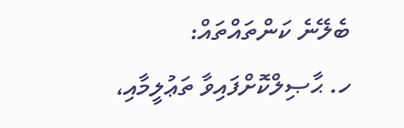ބެލޭނެ ކަންތައްތައް:
ހ. ޙާޞިލްކޮށްފައިވާ ތަޢުލީމާއި،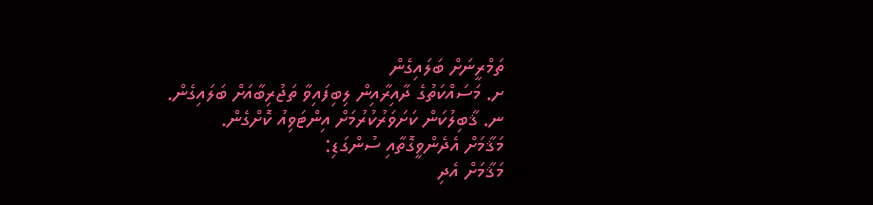ތަމްރީނަށް ބަލައިގެން
ށ. މަސައްކަތުގެ ދާއިރާއިން ލިބިފައިވާ ތަޖުރިބާއަށް ބަލައިގެން.
ނ. ޤާބިލުކަން ކަށަވަރުކުރުމަށް އިންޓަވިއު ކޮށްގެން.
މަޤާމަށް އެދެންވީގޮތާއި ސުންގަޑި:
މަޤާމަށް އެދި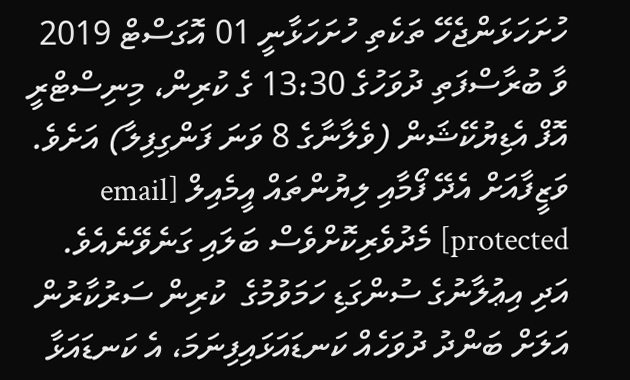ހުށަހަޅަންޖެހޭ ތަކެތި ހުށަހަޅާނީ 01 އޮގަސްޓް 2019 ވާ ބުރާސްފަތި ދުވަހުގެ 13:30 ގެ ކުރިން، މިނިސްޓްރީ އޮފް އެޑިޔުކޭޝަން (ވެލާނާގެ 8 ވަނަ ފަންގިފިލާ) އަށެވެ. ވަޒީފާއަށް އެދޭ ފޯމާއި ލިޔުންތައް އީމެއިލް [email protected] މެދުވެރިކޮށްވެސް ބަލައި ގަނެވޭނެއެވެ. އަދި އިޢުލާނުގެ ސުންގަޑި ހަމަވުމުގެ  ކުރިން ސަރުކާރުން އަލަށް ބަންދު ދުވަހެއް ކަނޑައަޅައިފިނަމަ، އެ ކަނޑައަޅާ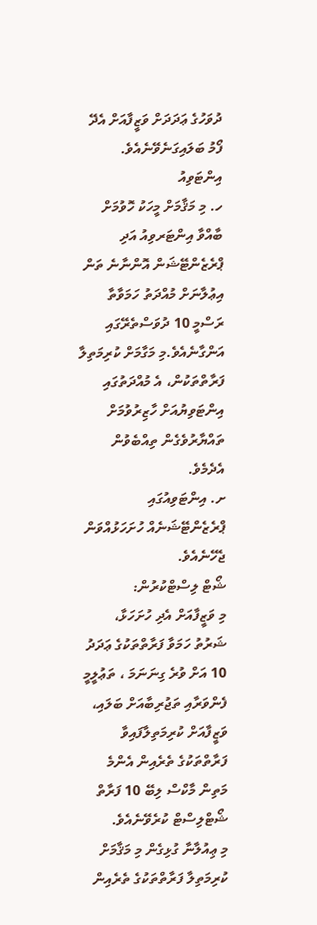ދުވަހުގެ ޢަދަދަށް ވަޒީފާއަށް އެދޭ ފޯމު ބަލައިގަނެވޭނެއެވެ.
އިންޓަވިއު
ހ. މި މަޤާމަށް މީހަކު ހޮވުމަށް ބާއްވާ އިންޓަރވިއު އަދި ޕްރެޒެންޓޭޝަން އޮންނާނެ ތަން އިޢުލާނަށް މުއްދަތު ހަމަވާތާ ރަސްމީ 10 ދުވަސްތެރޭގައި އަންގާނެއެވެ.މި މަގާމަށް ކުރިމަތިލާ ފަރާތްތަކުން، އެ މުއްދަތުގައި އިންޓަވިޔުއަށް ހާޒިރުވުމަށް ތައްޔާރުވެގެން ތިއްބެވުން އެދެމެވެ.
ށ. އިންޓަވިއުގައި ޕްރެޒެންޓޭޝަނެއް ހުށަހަޅުއްވަން ޖެހޭނެއެވެ.
ޝޯޓް ލިސްޓްކުރުން:
މި ވަޒީފާއަށް އެދި ހުށަހަޅާ، ޝަރުތު ހަމަވާ ފަރާތްތަކުގެ ޢަދަދު 10 އަށް ވުރެ ގިނަނަމަ ، ތަޢުލީމީ ފެންވަރާއި ތަޖުރިބާއަށް ބަލައި، ވަޒީފާއަށް ކުރިމަތިލާފައިވާ ފަރާތްތަކުގެ ތެރެއިން އެންމެ މަތިން މާކްސް ލިބޭ 10 ފަރާތް ޝޯޓްލިސްޓް ކުރެވޭނެއެވެ.
މި ޢިއުލާނާ ގުޅިގެން މި މަޤާމަށް ކުރިމަތިލާ ފަރާތްތަކުގެ ތެރެއިން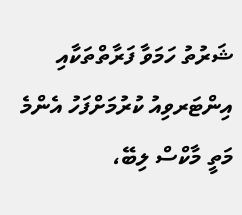ޝަރުތު ހަމަވާ ފަރާތްތަކާއި އިންޓަރވިއު ކުރުމަށްފަހު އެންމެ މަތީ މާކްސް ލިބޭ،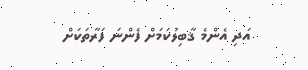އަދި އެންމެ ޤާބިލުކަމަށް ފެންނަ ފަރާތަކަށް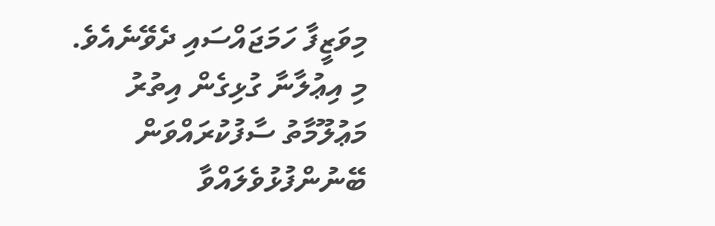މިވަޒީފާ ހަމަޖައްސައި ދެވޭނެއެވެ. މި އިޢުލާނާ ގުޅިގެން އިތުރު މަޢުލޫމާތު ސާފުކުރައްވަން ބޭނުންފުޅުވެލައްވާ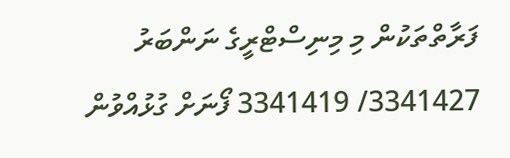ފަރާތްތަކުން މި މިނިސްޓްރީގެ ނަންބަރު 3341427/ 3341419 ފޯނަށް ގުޅުއްވުން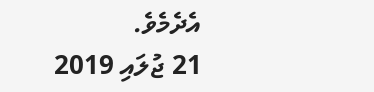އެދެމެވެ.
21 ޖުލައި 2019